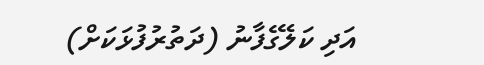އަދި ކަލޭގެފާނު (ދަތުރުފުޅަކަށް)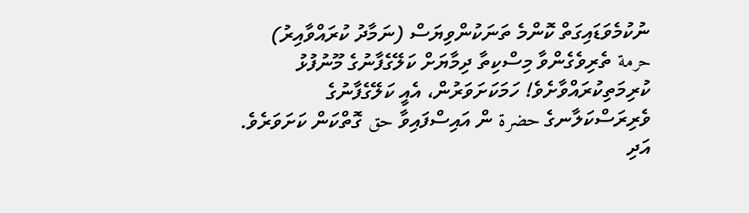ނުކުމެވަޑައިގަތް ކޮންމެ ތަނަކުންވިޔަސް (ނަމާދު ކުރައްވާއިރު) حرمة ތެރިވެގެންވާ މިސްކިތާ ދިމާޔަށް ކަލޭގެފާނުގެ މޫނުފުޅު ކުރިމަތިކުރައްވާށެވެ! ހަމަކަށަވަރުން، އެއީ ކަލޭގެފާނުގެ ވެރިރަސްކަލާނގެ حضرة ން އައިސްފައިވާ حق ގޮތްކަން ކަށަވަރެވެ. އަދި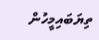ތިޔަބައިމީހުން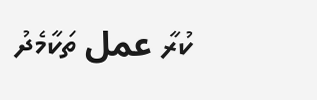ކުރާ عمل ތަކާމެދު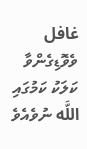غافل ވެވޮޑިގެންވާ ކަލަކު ކަމުގައި اللَّه ނުވެއެވެ